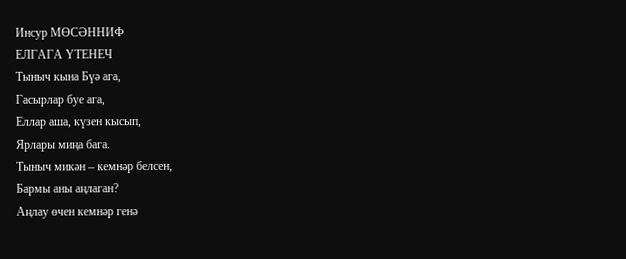Инсур МӨСӘННИФ
ЕЛГАГА ҮТЕНЕЧ
Тыныч кына Бүә ага,
Гасырлар буе ага,
Еллар аша, күзен кысып,
Ярлары миңа бага.
Тыныч микән – кемнәр белсен,
Бармы аны аңлаган?
Аңлау өчен кемнәр генә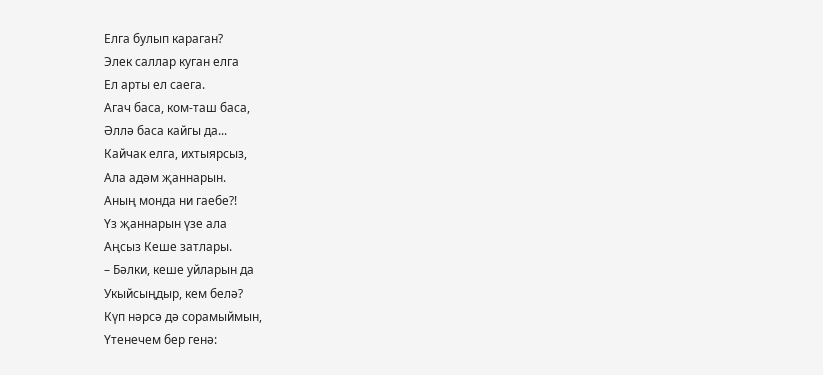Елга булып караган?
Элек саллар куган елга
Ел арты ел саега.
Агач баса, ком-таш баса,
Әллә баса кайгы да...
Кайчак елга, ихтыярсыз,
Ала адәм җаннарын.
Аның монда ни гаебе?!
Үз җаннарын үзе ала
Аңсыз Кеше затлары.
– Бәлки, кеше уйларын да
Укыйсыңдыр, кем белә?
Күп нәрсә дә сорамыймын,
Үтенечем бер генә: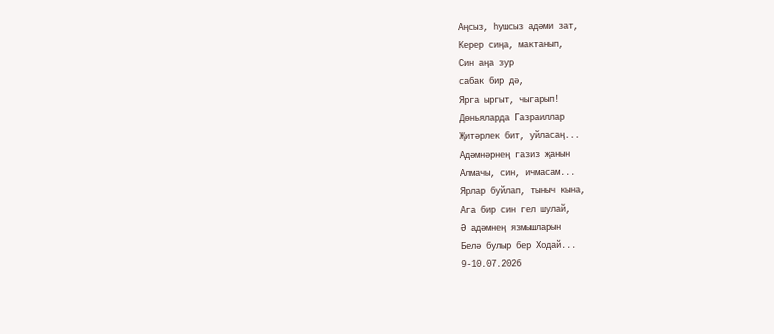Аңсыз, һушсыз адәми зат,
Керер сиңа, мактанып,
Син аңа зур
сабак бир дә,
Ярга ыргыт, чыгарып!
Дөньяларда Газраиллар
Җитәрлек бит, уйласаң...
Адәмнәрнең газиз җанын
Алмачы, син, ичмасам...
Ярлар буйлап, тыныч кына,
Ага бир син гел шулай,
Ә адәмнең язмышларын
Белә булыр бер Ходай...
9-10.07.2026